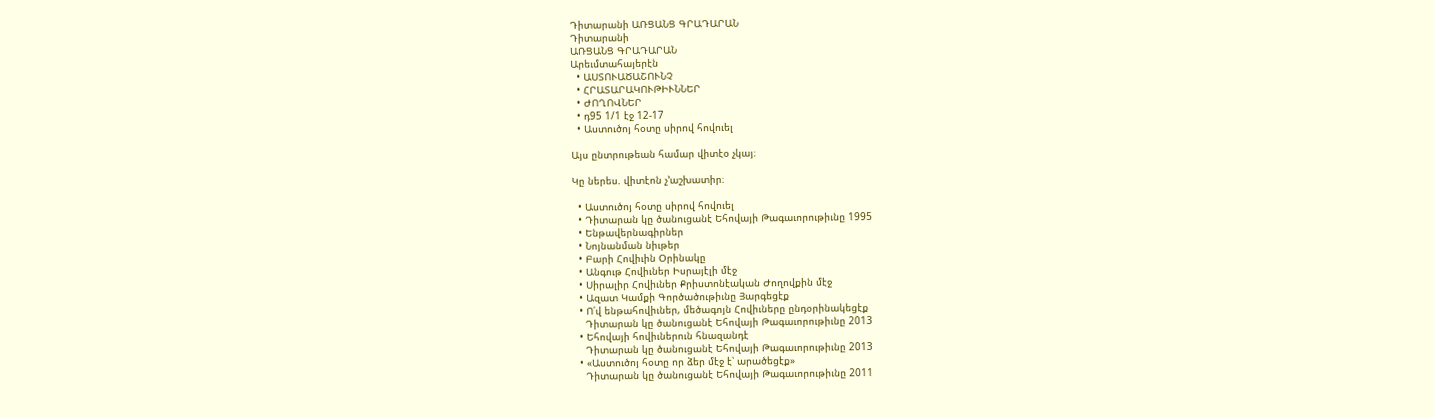Դիտարանի ԱՌՑԱՆՑ ԳՐԱԴԱՐԱՆ
Դիտարանի
ԱՌՑԱՆՑ ԳՐԱԴԱՐԱՆ
Արեւմտահայերէն
  • ԱՍՏՈՒԱԾԱՇՈՒՆՉ
  • ՀՐԱՏԱՐԱԿՈՒԹԻՒՆՆԵՐ
  • ԺՈՂՈՎՆԵՐ
  • դ95 1/1 էջ 12-17
  • Աստուծոյ հօտը սիրով հովուել

Այս ընտրութեան համար վիտէօ չկայ։

Կը ներես. վիտէոն չ’աշխատիր։

  • Աստուծոյ հօտը սիրով հովուել
  • Դիտարան կը ծանուցանէ Եհովայի Թագաւորութիւնը 1995
  • Ենթավերնագիրներ
  • Նոյնանման նիւթեր
  • Բարի Հովիւին Օրինակը
  • Անգութ Հովիւներ Իսրայէլի մէջ
  • Սիրալիր Հովիւներ Քրիստոնէական Ժողովքին մէջ
  • Ազատ Կամքի Գործածութիւնը Յարգեցէք
  • Ո՛վ ենթահովիւներ, մեծագոյն Հովիւները ընդօրինակեցէք
    Դիտարան կը ծանուցանէ Եհովայի Թագաւորութիւնը 2013
  • Եհովայի հովիւներուն հնազանդէ
    Դիտարան կը ծանուցանէ Եհովայի Թագաւորութիւնը 2013
  • «Աստուծոյ հօտը որ ձեր մէջ է՝ արածեցէք»
    Դիտարան կը ծանուցանէ Եհովայի Թագաւորութիւնը 2011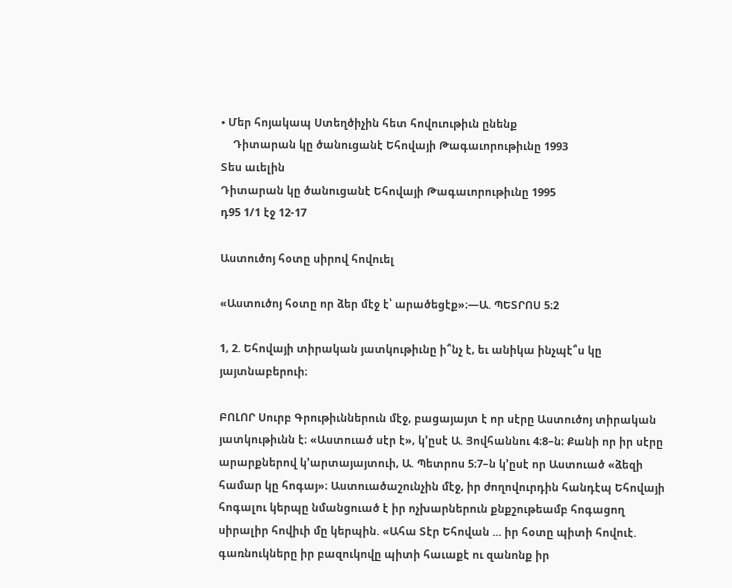• Մեր հոյակապ Ստեղծիչին հետ հովուութիւն ընենք
    Դիտարան կը ծանուցանէ Եհովայի Թագաւորութիւնը 1993
Տես աւելին
Դիտարան կը ծանուցանէ Եհովայի Թագաւորութիւնը 1995
դ95 1/1 էջ 12-17

Աստուծոյ հօտը սիրով հովուել

«Աստուծոյ հօտը որ ձեր մէջ է՝ արածեցէք»։—Ա. ՊԵՏՐՈՍ 5։2

1, 2. Եհովայի տիրական յատկութիւնը ի՞նչ է, եւ անիկա ինչպէ՞ս կը յայտնաբերուի։

ԲՈԼՈՐ Սուրբ Գրութիւններուն մէջ, բացայայտ է որ սէրը Աստուծոյ տիրական յատկութիւնն է։ «Աստուած սէր է», կ’ըսէ Ա. Յովհաննու 4։8–ն։ Քանի որ իր սէրը արարքներով կ’արտայայտուի, Ա. Պետրոս 5։7–ն կ’ըսէ որ Աստուած «ձեզի համար կը հոգայ»։ Աստուածաշունչին մէջ, իր ժողովուրդին հանդէպ Եհովայի հոգալու կերպը նմանցուած է իր ոչխարներուն քնքշութեամբ հոգացող սիրալիր հովիւի մը կերպին. «Ահա Տէր Եհովան ... իր հօտը պիտի հովուէ. գառնուկները իր բազուկովը պիտի հաւաքէ ու զանոնք իր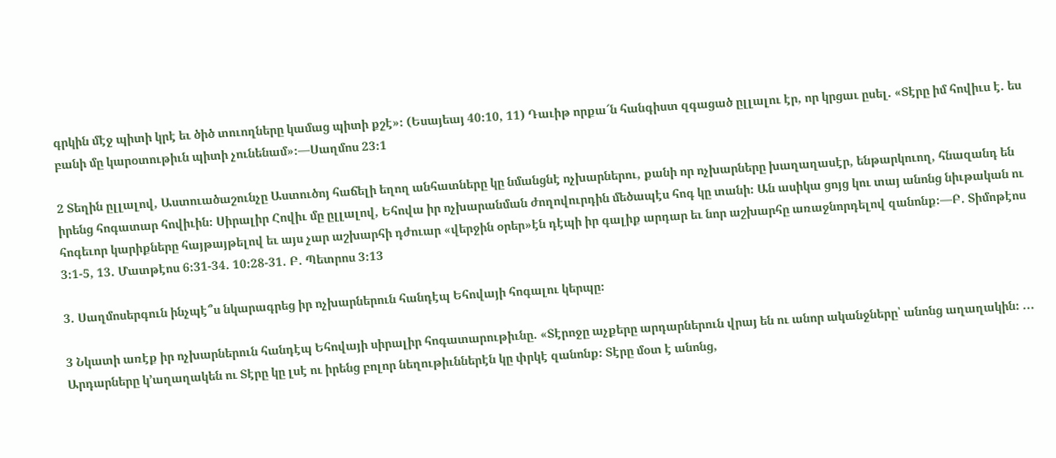գրկին մէջ պիտի կրէ եւ ծիծ տուողները կամաց պիտի քշէ»։ (Եսայեայ 40։10, 11) Դաւիթ որքա՜ն հանգիստ զգացած ըլլալու էր, որ կրցաւ ըսել. «Տէրը իմ հովիւս է. ես բանի մը կարօտութիւն պիտի չունենամ»։—Սաղմոս 23։1

2 Տեղին ըլլալով, Աստուածաշունչը Աստուծոյ հաճելի եղող անհատները կը նմանցնէ ոչխարներու, քանի որ ոչխարները խաղաղասէր, ենթարկուող, հնազանդ են իրենց հոգատար հովիւին։ Սիրալիր Հովիւ մը ըլլալով, Եհովա իր ոչխարանման ժողովուրդին մեծապէս հոգ կը տանի։ Ան ասիկա ցոյց կու տայ անոնց նիւթական ու հոգեւոր կարիքները հայթայթելով եւ այս չար աշխարհի դժուար «վերջին օրեր»էն դէպի իր գալիք արդար եւ նոր աշխարհը առաջնորդելով զանոնք։—Բ. Տիմոթէոս 3։1-5, 13. Մատթէոս 6։31-34. 10։28-31. Բ. Պետրոս 3։13

3. Սաղմոսերգուն ինչպէ՞ս նկարագրեց իր ոչխարներուն հանդէպ Եհովայի հոգալու կերպը։

3 Նկատի առէք իր ոչխարներուն հանդէպ Եհովայի սիրալիր հոգատարութիւնը. «Տէրոջը աչքերը արդարներուն վրայ են ու անոր ականջները՝ անոնց աղաղակին։ ... Արդարները կ’աղաղակեն ու Տէրը կը լսէ ու իրենց բոլոր նեղութիւններէն կը փրկէ զանոնք։ Տէրը մօտ է անոնց,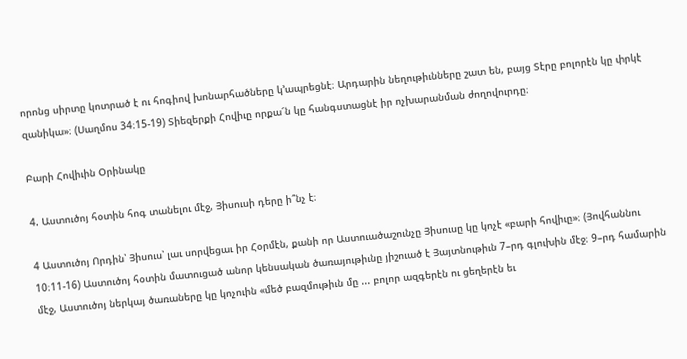որոնց սիրտը կոտրած է ու հոգիով խոնարհածները կ’ապրեցնէ։ Արդարին նեղութիւնները շատ են, բայց Տէրը բոլորէն կը փրկէ զանիկա»։ (Սաղմոս 34։15-19) Տիեզերքի Հովիւը որքա՜ն կը հանգստացնէ իր ոչխարանման ժողովուրդը։

Բարի Հովիւին Օրինակը

4. Աստուծոյ հօտին հոգ տանելու մէջ, Յիսուսի դերը ի՞նչ է։

4 Աստուծոյ Որդին՝ Յիսուս՝ լաւ սորվեցաւ իր Հօրմէն, քանի որ Աստուածաշունչը Յիսուսը կը կոչէ «բարի հովիւը»։ (Յովհաննու 10։11-16) Աստուծոյ հօտին մատուցած անոր կենսական ծառայութիւնը յիշուած է Յայտնութիւն 7–րդ գլուխին մէջ։ 9–րդ համարին մէջ, Աստուծոյ ներկայ ծառաները կը կոչուին «մեծ բազմութիւն մը ... բոլոր ազգերէն ու ցեղերէն եւ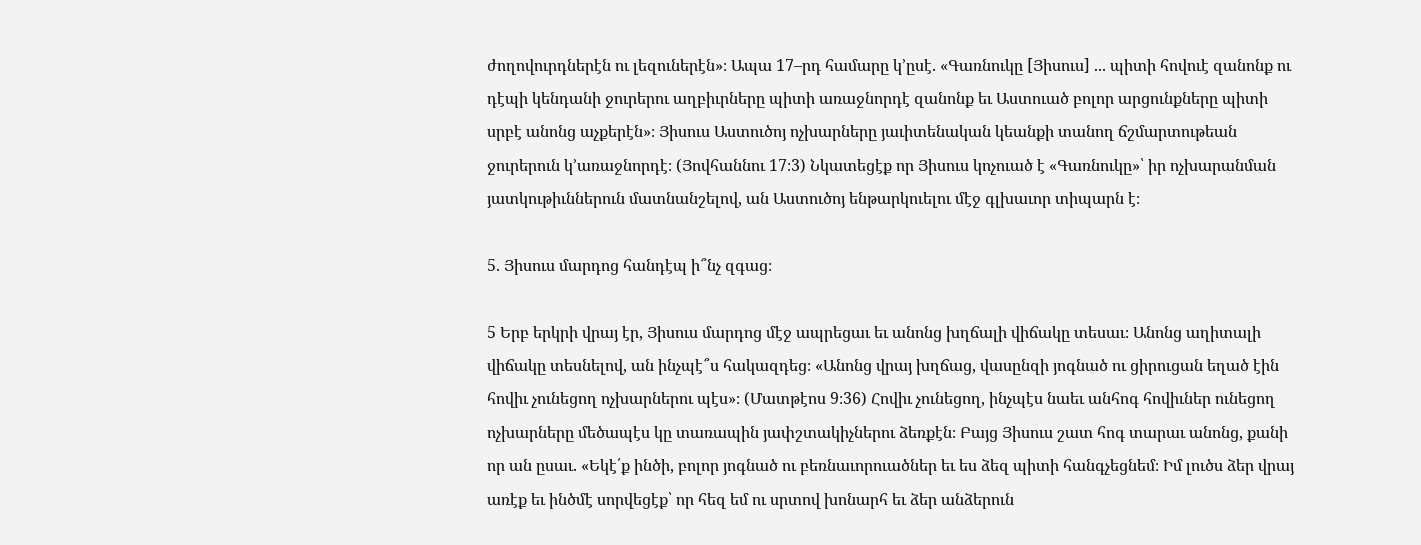ժողովուրդներէն ու լեզուներէն»։ Ապա 17–րդ համարը կ’ըսէ. «Գառնուկը [Յիսուս] ... պիտի հովուէ զանոնք ու դէպի կենդանի ջուրերու աղբիւրները պիտի առաջնորդէ զանոնք եւ Աստուած բոլոր արցունքները պիտի սրբէ անոնց աչքերէն»։ Յիսուս Աստուծոյ ոչխարները յաւիտենական կեանքի տանող ճշմարտութեան ջուրերուն կ’առաջնորդէ։ (Յովհաննու 17։3) Նկատեցէք որ Յիսուս կոչուած է «Գառնուկը»՝ իր ոչխարանման յատկութիւններուն մատնանշելով, ան Աստուծոյ ենթարկուելու մէջ գլխաւոր տիպարն է։

5. Յիսուս մարդոց հանդէպ ի՞նչ զգաց։

5 Երբ երկրի վրայ էր, Յիսուս մարդոց մէջ ապրեցաւ եւ անոնց խղճալի վիճակը տեսաւ։ Անոնց աղիտալի վիճակը տեսնելով, ան ինչպէ՞ս հակազդեց։ «Անոնց վրայ խղճաց, վասընզի յոգնած ու ցիրուցան եղած էին հովիւ չունեցող ոչխարներու պէս»։ (Մատթէոս 9։36) Հովիւ չունեցող, ինչպէս նաեւ անհոգ հովիւներ ունեցող ոչխարները մեծապէս կը տառապին յափշտակիչներու ձեռքէն։ Բայց Յիսուս շատ հոգ տարաւ անոնց, քանի որ ան ըսաւ. «Եկէ՛ք ինծի, բոլոր յոգնած ու բեռնաւորուածներ եւ ես ձեզ պիտի հանգչեցնեմ։ Իմ լուծս ձեր վրայ առէք եւ ինծմէ սորվեցէք՝ որ հեզ եմ ու սրտով խոնարհ եւ ձեր անձերուն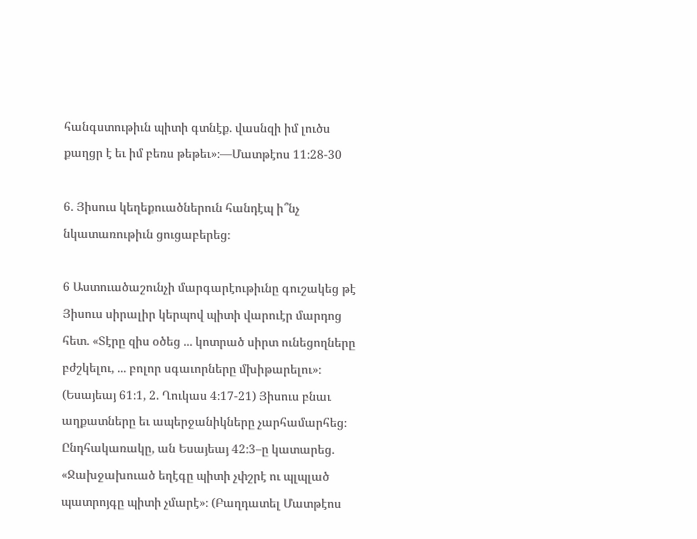հանգստութիւն պիտի գտնէք. վասնզի իմ լուծս քաղցր է եւ իմ բեռս թեթեւ»։—Մատթէոս 11։28-30

6. Յիսուս կեղեքուածներուն հանդէպ ի՞նչ նկատառութիւն ցուցաբերեց։

6 Աստուածաշունչի մարգարէութիւնը գուշակեց թէ Յիսուս սիրալիր կերպով պիտի վարուէր մարդոց հետ. «Տէրը զիս օծեց ... կոտրած սիրտ ունեցողները բժշկելու, ... բոլոր սգաւորները մխիթարելու»։ (Եսայեայ 61։1, 2. Ղուկաս 4։17-21) Յիսուս բնաւ աղքատները եւ ապերջանիկները չարհամարհեց։ Ընդհակառակը, ան Եսայեայ 42։3–ը կատարեց. «Ջախջախուած եղէգը պիտի չփշրէ ու պլպլած պատրոյգը պիտի չմարէ»։ (Բաղդատել Մատթէոս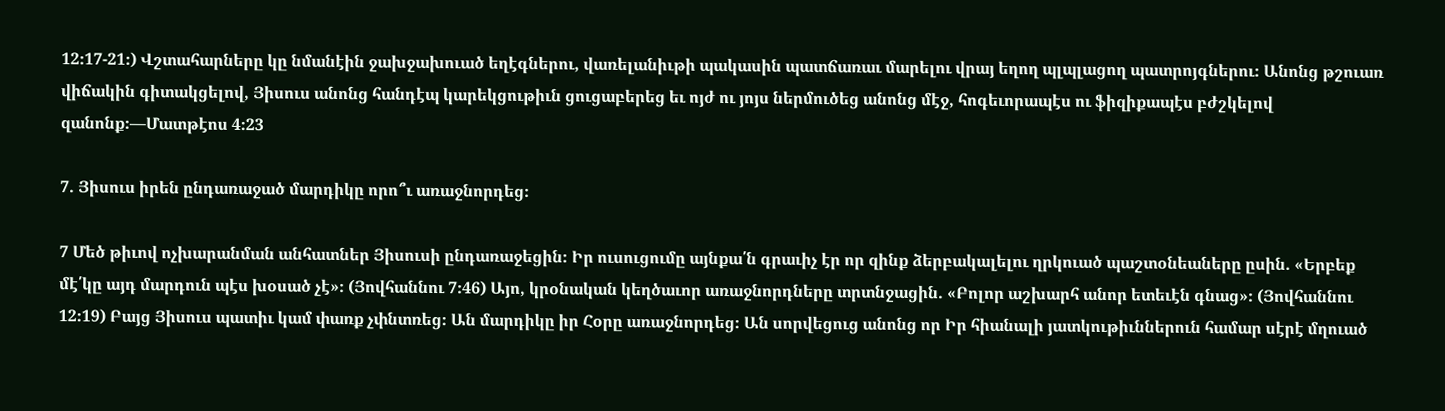12։17-21։) Վշտահարները կը նմանէին ջախջախուած եղէգներու, վառելանիւթի պակասին պատճառաւ մարելու վրայ եղող պլպլացող պատրոյգներու։ Անոնց թշուառ վիճակին գիտակցելով, Յիսուս անոնց հանդէպ կարեկցութիւն ցուցաբերեց եւ ոյժ ու յոյս ներմուծեց անոնց մէջ, հոգեւորապէս ու ֆիզիքապէս բժշկելով զանոնք։—Մատթէոս 4։23

7. Յիսուս իրեն ընդառաջած մարդիկը որո՞ւ առաջնորդեց։

7 Մեծ թիւով ոչխարանման անհատներ Յիսուսի ընդառաջեցին։ Իր ուսուցումը այնքա՛ն գրաւիչ էր որ զինք ձերբակալելու ղրկուած պաշտօնեաները ըսին. «Երբեք մէ՛կը այդ մարդուն պէս խօսած չէ»։ (Յովհաննու 7։46) Այո, կրօնական կեղծաւոր առաջնորդները տրտնջացին. «Բոլոր աշխարհ անոր ետեւէն գնաց»։ (Յովհաննու 12։19) Բայց Յիսուս պատիւ կամ փառք չփնտռեց։ Ան մարդիկը իր Հօրը առաջնորդեց։ Ան սորվեցուց անոնց որ Իր հիանալի յատկութիւններուն համար սէրէ մղուած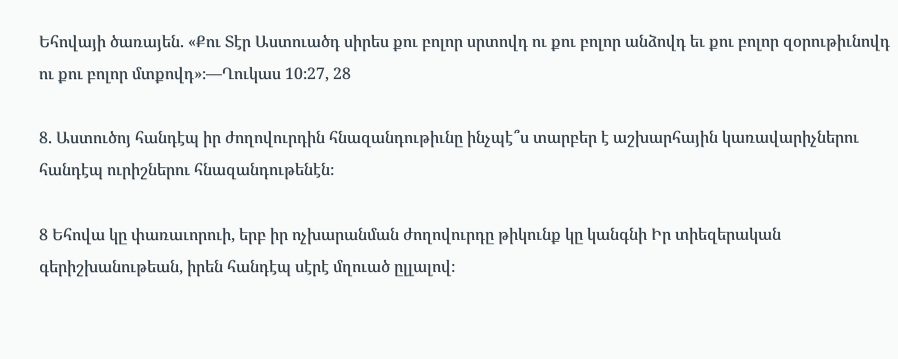Եհովայի ծառայեն. «Քու Տէր Աստուածդ սիրես քու բոլոր սրտովդ ու քու բոլոր անձովդ եւ քու բոլոր զօրութիւնովդ ու քու բոլոր մտքովդ»։—Ղուկաս 10։27, 28

8. Աստուծոյ հանդէպ իր ժողովուրդին հնազանդութիւնը ինչպէ՞ս տարբեր է աշխարհային կառավարիչներու հանդէպ ուրիշներու հնազանդութենէն։

8 Եհովա կը փառաւորուի, երբ իր ոչխարանման ժողովուրդը թիկունք կը կանգնի Իր տիեզերական գերիշխանութեան, իրեն հանդէպ սէրէ մղուած ըլլալով։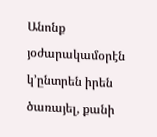Անոնք յօժարակամօրէն կ’ընտրեն իրեն ծառայել, քանի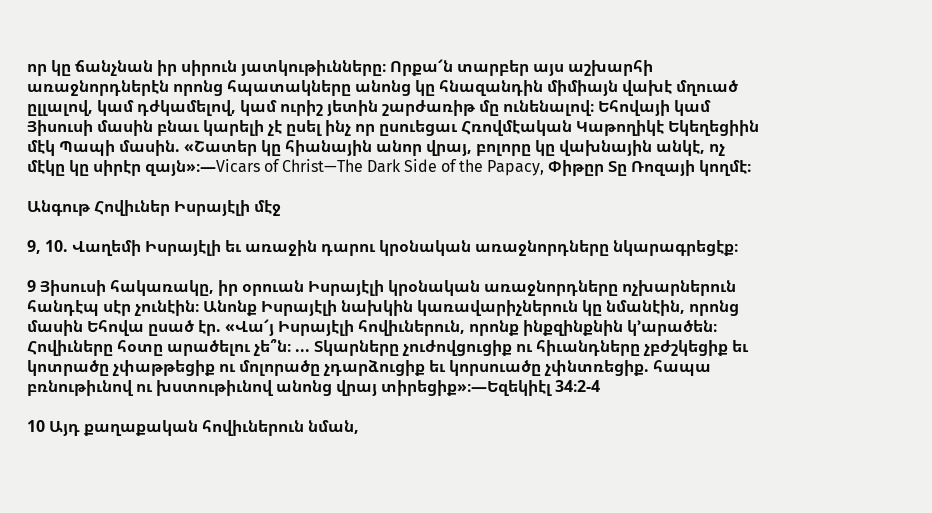որ կը ճանչնան իր սիրուն յատկութիւնները։ Որքա՜ն տարբեր այս աշխարհի առաջնորդներէն որոնց հպատակները անոնց կը հնազանդին միմիայն վախէ մղուած ըլլալով, կամ դժկամելով, կամ ուրիշ յետին շարժառիթ մը ունենալով։ Եհովայի կամ Յիսուսի մասին բնաւ կարելի չէ ըսել ինչ որ ըսուեցաւ Հռովմէական Կաթողիկէ Եկեղեցիին մէկ Պապի մասին. «Շատեր կը հիանային անոր վրայ, բոլորը կը վախնային անկէ, ոչ մէկը կը սիրէր զայն»։—Vicars of Christ—The Dark Side of the Papacy, Փիթըր Տը Ռոզայի կողմէ։

Անգութ Հովիւներ Իսրայէլի մէջ

9, 10. Վաղեմի Իսրայէլի եւ առաջին դարու կրօնական առաջնորդները նկարագրեցէք։

9 Յիսուսի հակառակը, իր օրուան Իսրայէլի կրօնական առաջնորդները ոչխարներուն հանդէպ սէր չունէին։ Անոնք Իսրայէլի նախկին կառավարիչներուն կը նմանէին, որոնց մասին Եհովա ըսած էր. «Վա՜յ Իսրայէլի հովիւներուն, որոնք ինքզինքնին կ’արածեն։ Հովիւները հօտը արածելու չե՞ն։ ... Տկարները չուժովցուցիք ու հիւանդները չբժշկեցիք եւ կոտրածը չփաթթեցիք ու մոլորածը չդարձուցիք եւ կորսուածը չփնտռեցիք. հապա բռնութիւնով ու խստութիւնով անոնց վրայ տիրեցիք»։—Եզեկիէլ 34։2-4

10 Այդ քաղաքական հովիւներուն նման,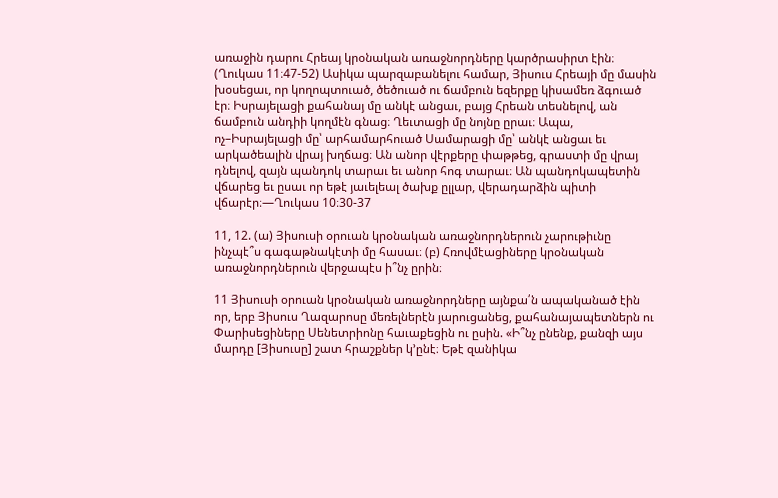առաջին դարու Հրեայ կրօնական առաջնորդները կարծրասիրտ էին։ (Ղուկաս 11։47-52) Ասիկա պարզաբանելու համար, Յիսուս Հրեայի մը մասին խօսեցաւ, որ կողոպտուած, ծեծուած ու ճամբուն եզերքը կիսամեռ ձգուած էր։ Իսրայելացի քահանայ մը անկէ անցաւ, բայց Հրեան տեսնելով, ան ճամբուն անդիի կողմէն գնաց։ Ղեւտացի մը նոյնը ըրաւ։ Ապա, ոչ–Իսրայելացի մը՝ արհամարհուած Սամարացի մը՝ անկէ անցաւ եւ արկածեալին վրայ խղճաց։ Ան անոր վէրքերը փաթթեց, գրաստի մը վրայ դնելով, զայն պանդոկ տարաւ եւ անոր հոգ տարաւ։ Ան պանդոկապետին վճարեց եւ ըսաւ որ եթէ յաւելեալ ծախք ըլլար, վերադարձին պիտի վճարէր։—Ղուկաս 10։30-37

11, 12. (ա) Յիսուսի օրուան կրօնական առաջնորդներուն չարութիւնը ինչպէ՞ս գագաթնակէտի մը հասաւ։ (բ) Հռովմէացիները կրօնական առաջնորդներուն վերջապէս ի՞նչ ըրին։

11 Յիսուսի օրուան կրօնական առաջնորդները այնքա՛ն ապականած էին որ, երբ Յիսուս Ղազարոսը մեռելներէն յարուցանեց, քահանայապետներն ու Փարիսեցիները Սենետրիոնը հաւաքեցին ու ըսին. «Ի՞նչ ընենք, քանզի այս մարդը [Յիսուսը] շատ հրաշքներ կ’ընէ։ Եթէ զանիկա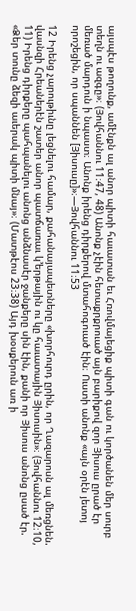այսպէս թողունք, ամէնքն ալ անոր պիտի հաւատան եւ Հռովմայեցիք պիտի գան ու կործանեն մեր սուրբ տեղն ու ազգը»։ (Յովհաննու 11։47, 48) Անոնք չէին հետաքրքրուած այն բարիքով զոր Յիսուս ըրած էր մեռած մարդուն ի նպաստ։ Անոնք իրենց դիրքերով մտահոգուած էին։ Ուստի անոնք «այն օրէն յետոյ որոշեցին, որ սպաննեն [Յիսուսը]»։—Յովհաննու 11։53

12 Իրենց չարութիւնը լեցնելու համար, քահանայապետները «խորհուրդ ըրին, որ Ղազարոսն ալ մեռցնեն. վասնզի Հրեաներէն շատեր անոր պատճառաւ կ’երթային ու կը հաւատային Յիսուսին»։ (Յովհաննու 12։10, 11) Իրենց դիրքերը պահպանելու անոնց անձնասէր ջանքերը սին էին, քանի որ Յիսուս անոնց ըսած էր. «Ձեր տունը ձեզի աւերակ պիտի մնայ»։ (Մատթէոս 23։38) Այդ խօսքերուն առ ի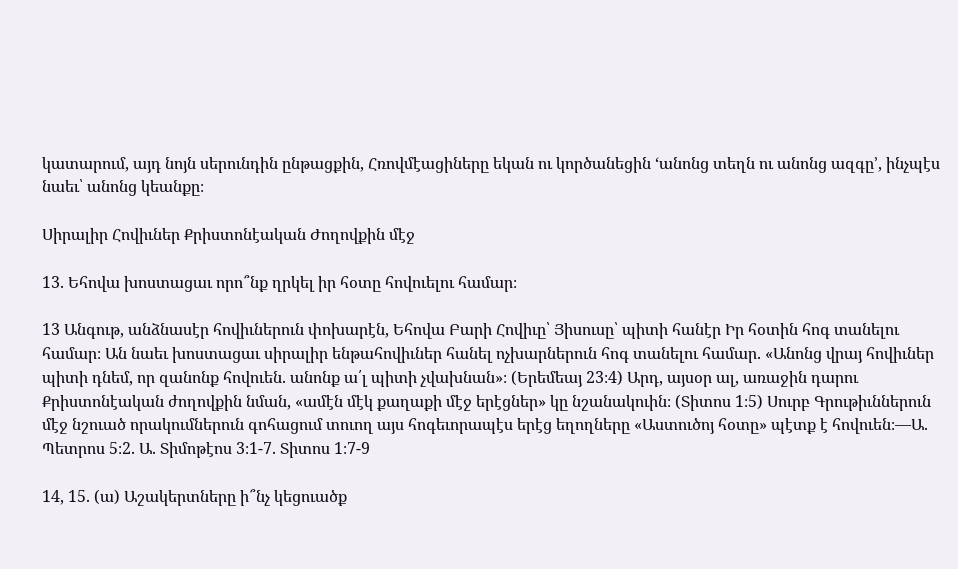կատարում, այդ նոյն սերունդին ընթացքին, Հռովմէացիները եկան ու կործանեցին ‘անոնց տեղն ու անոնց ազգը’, ինչպէս նաեւ՝ անոնց կեանքը։

Սիրալիր Հովիւներ Քրիստոնէական Ժողովքին մէջ

13. Եհովա խոստացաւ որո՞նք ղրկել իր հօտը հովուելու համար։

13 Անգութ, անձնասէր հովիւներուն փոխարէն, Եհովա Բարի Հովիւը՝ Յիսուսը՝ պիտի հանէր Իր հօտին հոգ տանելու համար։ Ան նաեւ խոստացաւ սիրալիր ենթահովիւներ հանել ոչխարներուն հոգ տանելու համար. «Անոնց վրայ հովիւներ պիտի դնեմ, որ զանոնք հովուեն. անոնք ա՛լ պիտի չվախնան»։ (Երեմեայ 23։4) Արդ, այսօր ալ, առաջին դարու Քրիստոնէական ժողովքին նման, «ամէն մէկ քաղաքի մէջ երէցներ» կը նշանակուին։ (Տիտոս 1։5) Սուրբ Գրութիւններուն մէջ նշուած որակումներուն գոհացում տուող այս հոգեւորապէս երէց եղողները «Աստուծոյ հօտը» պէտք է հովուեն։—Ա. Պետրոս 5։2. Ա. Տիմոթէոս 3։1-7. Տիտոս 1։7-9

14, 15. (ա) Աշակերտները ի՞նչ կեցուածք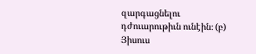զարգացնելու դժուարութիւն ունէին։ (բ) Յիսուս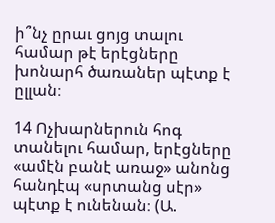ի՞նչ ըրաւ ցոյց տալու համար թէ երէցները խոնարհ ծառաներ պէտք է ըլլան։

14 Ոչխարներուն հոգ տանելու համար, երէցները «ամէն բանէ առաջ» անոնց հանդէպ «սրտանց սէր» պէտք է ունենան։ (Ա.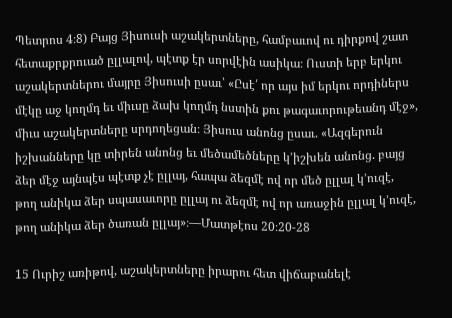Պետրոս 4։8) Բայց Յիսուսի աշակերտները, համբաւով ու դիրքով շատ հետաքրքրուած ըլլալով, պէտք էր սորվէին ասիկա։ Ուստի երբ երկու աշակերտներու մայրը Յիսուսի ըսաւ՝ «Ըսէ՛ որ այս իմ երկու որդիներս մէկը աջ կողմդ եւ միւսը ձախ կողմդ նստին քու թագաւորութեանդ մէջ», միւս աշակերտները սրդողեցան։ Յիսուս անոնց ըսաւ. «Ազգերուն իշխանները կը տիրեն անոնց եւ մեծամեծները կ’իշխեն անոնց. բայց ձեր մէջ այնպէս պէտք չէ ըլլայ, հապա ձեզմէ ով որ մեծ ըլլալ կ’ուզէ, թող անիկա ձեր սպասաւորը ըլլայ ու ձեզմէ ով որ առաջին ըլլալ կ’ուզէ, թող անիկա ձեր ծառան ըլլայ»։—Մատթէոս 20։20-28

15 Ուրիշ առիթով, աշակերտները իրարու հետ վիճաբանելէ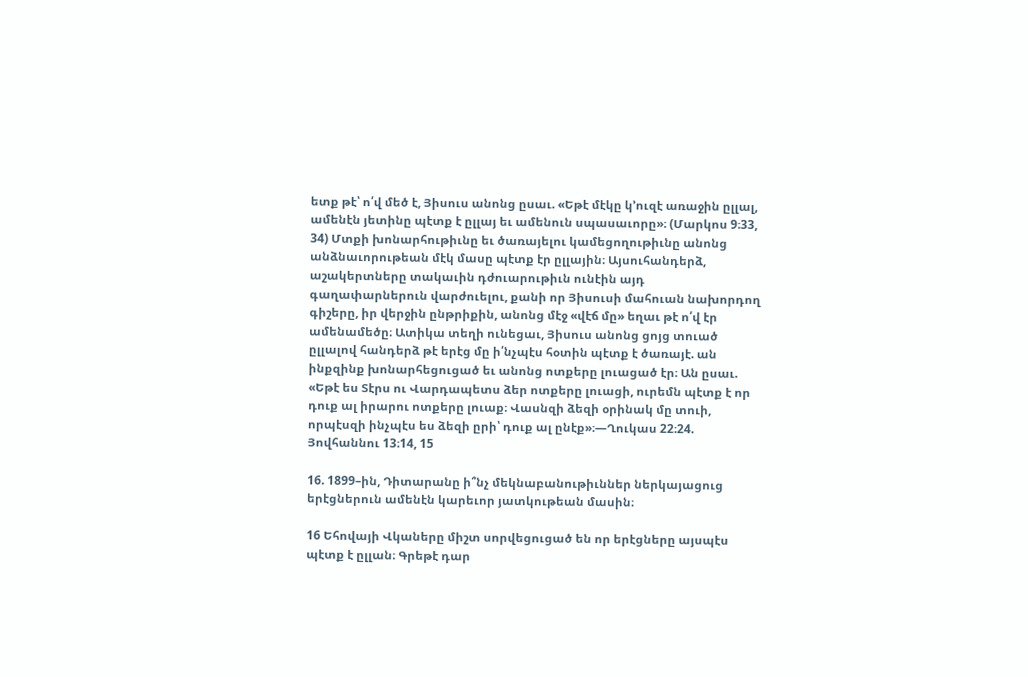ետք թէ՝ ո՛վ մեծ է, Յիսուս անոնց ըսաւ. «Եթէ մէկը կ’ուզէ առաջին ըլլալ, ամենէն յետինը պէտք է ըլլայ եւ ամենուն սպասաւորը»։ (Մարկոս 9։33, 34) Մտքի խոնարհութիւնը եւ ծառայելու կամեցողութիւնը անոնց անձնաւորութեան մէկ մասը պէտք էր ըլլային։ Այսուհանդերձ, աշակերտները տակաւին դժուարութիւն ունէին այդ գաղափարներուն վարժուելու, քանի որ Յիսուսի մահուան նախորդող գիշերը, իր վերջին ընթրիքին, անոնց մէջ «վէճ մը» եղաւ թէ ո՛վ էր ամենամեծը։ Ատիկա տեղի ունեցաւ, Յիսուս անոնց ցոյց տուած ըլլալով հանդերձ թէ երէց մը ի՛նչպէս հօտին պէտք է ծառայէ. ան ինքզինք խոնարհեցուցած եւ անոնց ոտքերը լուացած էր։ Ան ըսաւ. «Եթէ ես Տէրս ու Վարդապետս ձեր ոտքերը լուացի, ուրեմն պէտք է որ դուք ալ իրարու ոտքերը լուաք։ Վասնզի ձեզի օրինակ մը տուի, որպէսզի ինչպէս ես ձեզի ըրի՝ դուք ալ ընէք»։—Ղուկաս 22։24. Յովհաննու 13։14, 15

16. 1899–ին, Դիտարանը ի՞նչ մեկնաբանութիւններ ներկայացուց երէցներուն ամենէն կարեւոր յատկութեան մասին։

16 Եհովայի Վկաները միշտ սորվեցուցած են որ երէցները այսպէս պէտք է ըլլան։ Գրեթէ դար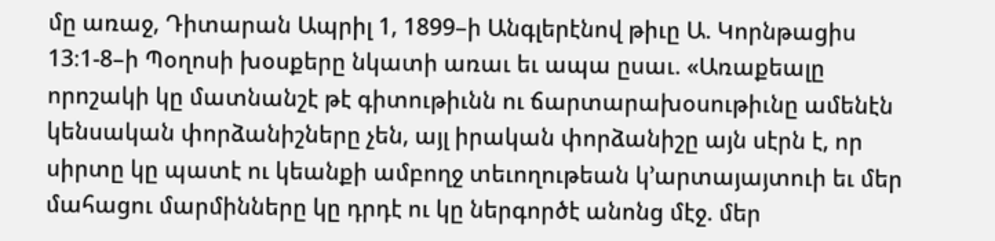մը առաջ, Դիտարան Ապրիլ 1, 1899–ի Անգլերէնով թիւը Ա. Կորնթացիս 13։1-8–ի Պօղոսի խօսքերը նկատի առաւ եւ ապա ըսաւ. «Առաքեալը որոշակի կը մատնանշէ թէ գիտութիւնն ու ճարտարախօսութիւնը ամենէն կենսական փորձանիշները չեն, այլ իրական փորձանիշը այն սէրն է, որ սիրտը կը պատէ ու կեանքի ամբողջ տեւողութեան կ’արտայայտուի եւ մեր մահացու մարմինները կը դրդէ ու կը ներգործէ անոնց մէջ. մեր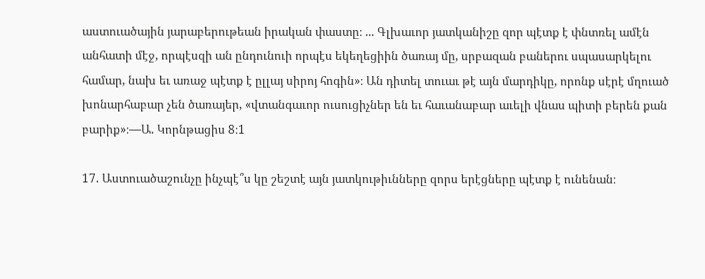աստուածային յարաբերութեան իրական փաստը։ ... Գլխաւոր յատկանիշը զոր պէտք է փնտռել ամէն անհատի մէջ, որպէսզի ան ընդունուի որպէս եկեղեցիին ծառայ մը, սրբազան բաներու սպասարկելու համար, նախ եւ առաջ պէտք է ըլլայ սիրոյ հոգին»։ Ան դիտել տուաւ թէ այն մարդիկը, որոնք սէրէ մղուած խոնարհաբար չեն ծառայեր, «վտանգաւոր ուսուցիչներ են եւ հաւանաբար աւելի վնաս պիտի բերեն քան բարիք»։—Ա. Կորնթացիս 8։1

17. Աստուածաշունչը ինչպէ՞ս կը շեշտէ այն յատկութիւնները զորս երէցները պէտք է ունենան։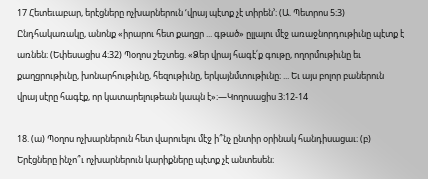17 Հետեւաբար, երէցները ոչխարներուն ‘վրայ պէտք չէ տիրեն’։ (Ա. Պետրոս 5։3) Ընդհակառակը, անոնք «իրարու հետ քաղցր ... գթած» ըլլալու մէջ առաջնորդութիւնը պէտք է առնեն։ (Եփեսացիս 4։32) Պօղոս շեշտեց. «Ձեր վրայ հագէ՛ք գութը, ողորմութիւնը եւ քաղցրութիւնը, խոնարհութիւնը, հեզութիւնը, երկայնմտութիւնը։ ... Եւ այս բոլոր բաներուն վրայ սէրը հագէք, որ կատարելութեան կապն է»։—Կողոսացիս 3։12-14

18. (ա) Պօղոս ոչխարներուն հետ վարուելու մէջ ի՞նչ ընտիր օրինակ հանդիսացաւ։ (բ) Երէցները ինչո՞ւ ոչխարներուն կարիքները պէտք չէ անտեսեն։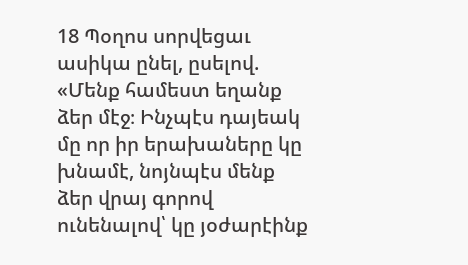18 Պօղոս սորվեցաւ ասիկա ընել, ըսելով. «Մենք համեստ եղանք ձեր մէջ։ Ինչպէս դայեակ մը որ իր երախաները կը խնամէ, նոյնպէս մենք ձեր վրայ գորով ունենալով՝ կը յօժարէինք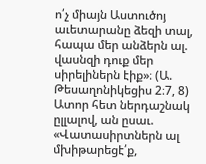ո՛չ միայն Աստուծոյ աւետարանը ձեզի տալ, հապա մեր անձերն ալ. վասնզի դուք մեր սիրելիներն էիք»։ (Ա. Թեսաղոնիկեցիս 2։7, 8) Ատոր հետ ներդաշնակ ըլլալով, ան ըսաւ. «Վատասիրտներն ալ մխիթարեցէ՛ք,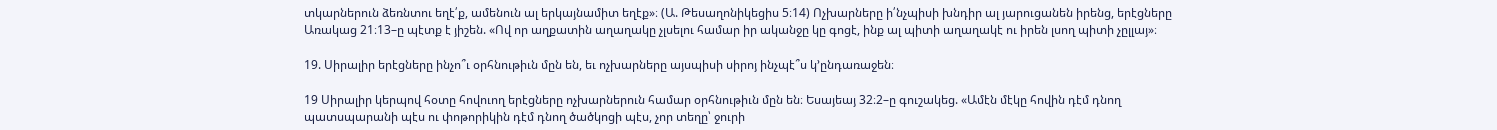տկարներուն ձեռնտու եղէ՛ք, ամենուն ալ երկայնամիտ եղէք»։ (Ա. Թեսաղոնիկեցիս 5։14) Ոչխարները ի՛նչպիսի խնդիր ալ յարուցանեն իրենց, երէցները Առակաց 21։13–ը պէտք է յիշեն. «Ով որ աղքատին աղաղակը չլսելու համար իր ականջը կը գոցէ, ինք ալ պիտի աղաղակէ ու իրեն լսող պիտի չըլլայ»։

19. Սիրալիր երէցները ինչո՞ւ օրհնութիւն մըն են, եւ ոչխարները այսպիսի սիրոյ ինչպէ՞ս կ’ընդառաջեն։

19 Սիրալիր կերպով հօտը հովուող երէցները ոչխարներուն համար օրհնութիւն մըն են։ Եսայեայ 32։2–ը գուշակեց. «Ամէն մէկը հովին դէմ դնող պատսպարանի պէս ու փոթորիկին դէմ դնող ծածկոցի պէս, չոր տեղը՝ ջուրի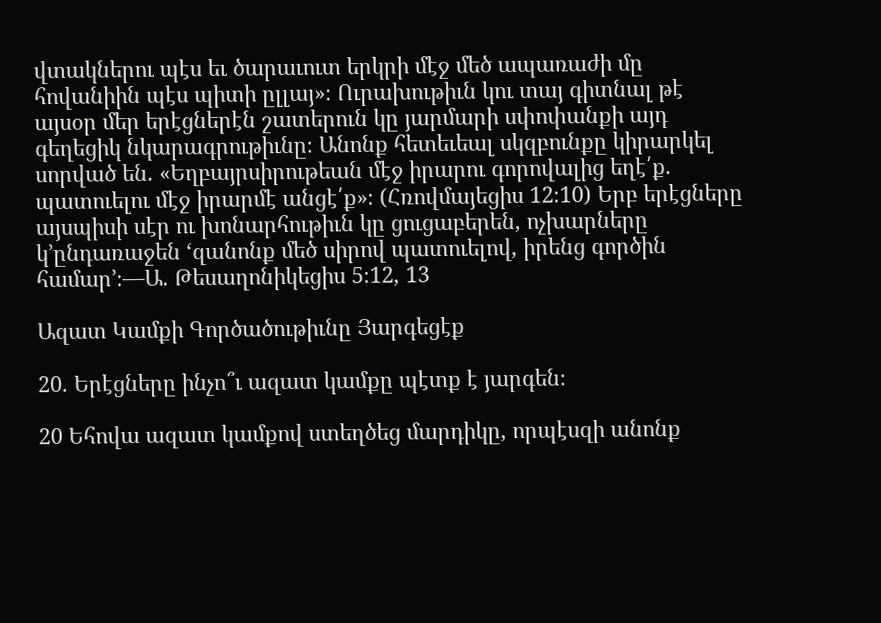վտակներու պէս եւ ծարաւուտ երկրի մէջ մեծ ապառաժի մը հովանիին պէս պիտի ըլլայ»։ Ուրախութիւն կու տայ գիտնալ թէ այսօր մեր երէցներէն շատերուն կը յարմարի սփոփանքի այդ գեղեցիկ նկարագրութիւնը։ Անոնք հետեւեալ սկզբունքը կիրարկել սորված են. «Եղբայրսիրութեան մէջ իրարու գորովալից եղէ՛ք. պատուելու մէջ իրարմէ անցէ՛ք»։ (Հռովմայեցիս 12։10) Երբ երէցները այսպիսի սէր ու խոնարհութիւն կը ցուցաբերեն, ոչխարները կ’ընդառաջեն ‘զանոնք մեծ սիրով պատուելով, իրենց գործին համար’։—Ա. Թեսաղոնիկեցիս 5։12, 13

Ազատ Կամքի Գործածութիւնը Յարգեցէք

20. Երէցները ինչո՞ւ ազատ կամքը պէտք է յարգեն։

20 Եհովա ազատ կամքով ստեղծեց մարդիկը, որպէսզի անոնք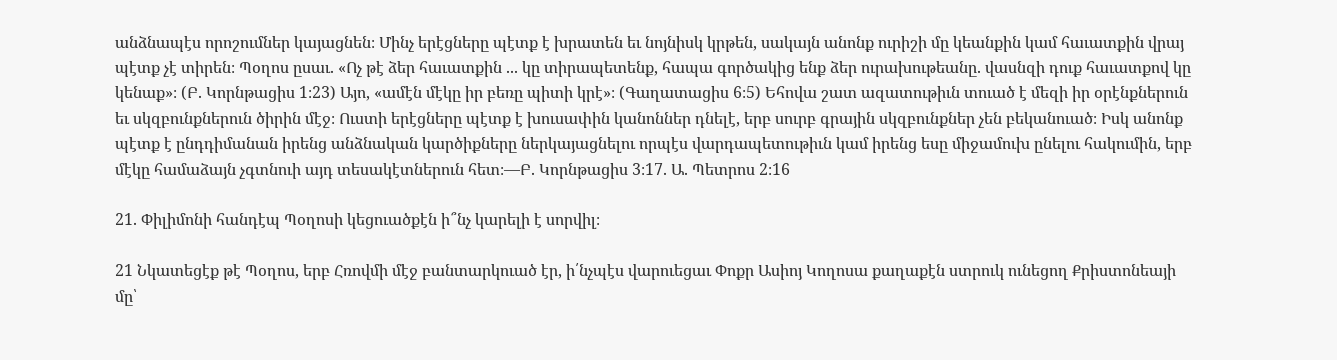անձնապէս որոշումներ կայացնեն։ Մինչ երէցները պէտք է խրատեն եւ նոյնիսկ կրթեն, սակայն անոնք ուրիշի մը կեանքին կամ հաւատքին վրայ պէտք չէ տիրեն։ Պօղոս ըսաւ. «Ոչ թէ ձեր հաւատքին ... կը տիրապետենք, հապա գործակից ենք ձեր ուրախութեանը. վասնզի դուք հաւատքով կը կենաք»։ (Բ. Կորնթացիս 1։23) Այո, «ամէն մէկը իր բեռը պիտի կրէ»։ (Գաղատացիս 6։5) Եհովա շատ ազատութիւն տուած է մեզի իր օրէնքներուն եւ սկզբունքներուն ծիրին մէջ։ Ուստի երէցները պէտք է խուսափին կանոններ դնելէ, երբ սուրբ գրային սկզբունքներ չեն բեկանուած։ Իսկ անոնք պէտք է ընդդիմանան իրենց անձնական կարծիքները ներկայացնելու որպէս վարդապետութիւն կամ իրենց եսը միջամուխ ընելու հակումին, երբ մէկը համաձայն չգտնուի այդ տեսակէտներուն հետ։—Բ. Կորնթացիս 3։17. Ա. Պետրոս 2։16

21. Փիլիմոնի հանդէպ Պօղոսի կեցուածքէն ի՞նչ կարելի է սորվիլ։

21 Նկատեցէք թէ Պօղոս, երբ Հռովմի մէջ բանտարկուած էր, ի՛նչպէս վարուեցաւ Փոքր Ասիոյ Կողոսա քաղաքէն ստրուկ ունեցող Քրիստոնեայի մը՝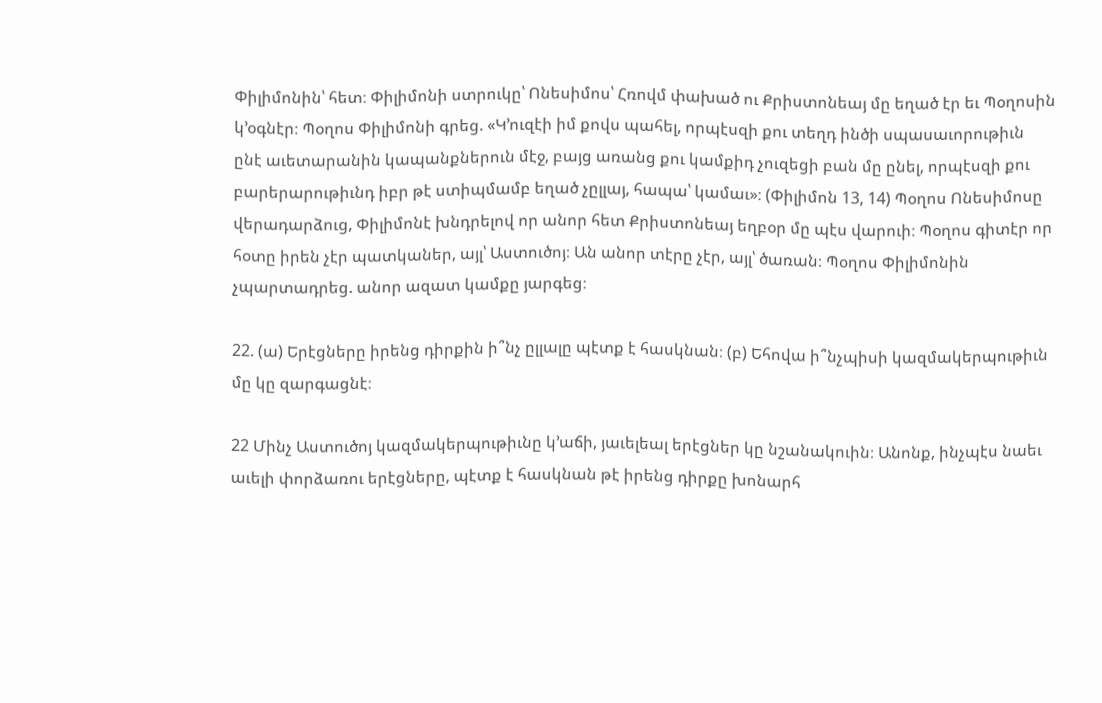Փիլիմոնին՝ հետ։ Փիլիմոնի ստրուկը՝ Ոնեսիմոս՝ Հռովմ փախած ու Քրիստոնեայ մը եղած էր եւ Պօղոսին կ’օգնէր։ Պօղոս Փիլիմոնի գրեց. «Կ’ուզէի իմ քովս պահել, որպէսզի քու տեղդ ինծի սպասաւորութիւն ընէ աւետարանին կապանքներուն մէջ, բայց առանց քու կամքիդ չուզեցի բան մը ընել, որպէսզի քու բարերարութիւնդ իբր թէ ստիպմամբ եղած չըլլայ, հապա՝ կամաւ»։ (Փիլիմոն 13, 14) Պօղոս Ոնեսիմոսը վերադարձուց, Փիլիմոնէ խնդրելով որ անոր հետ Քրիստոնեայ եղբօր մը պէս վարուի։ Պօղոս գիտէր որ հօտը իրեն չէր պատկաներ, այլ՝ Աստուծոյ։ Ան անոր տէրը չէր, այլ՝ ծառան։ Պօղոս Փիլիմոնին չպարտադրեց. անոր ազատ կամքը յարգեց։

22. (ա) Երէցները իրենց դիրքին ի՞նչ ըլլալը պէտք է հասկնան։ (բ) Եհովա ի՞նչպիսի կազմակերպութիւն մը կը զարգացնէ։

22 Մինչ Աստուծոյ կազմակերպութիւնը կ’աճի, յաւելեալ երէցներ կը նշանակուին։ Անոնք, ինչպէս նաեւ աւելի փորձառու երէցները, պէտք է հասկնան թէ իրենց դիրքը խոնարհ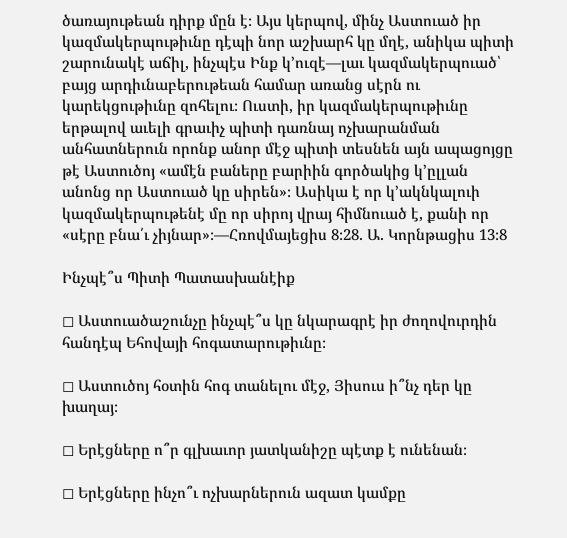ծառայութեան դիրք մըն է։ Այս կերպով, մինչ Աստուած իր կազմակերպութիւնը դէպի նոր աշխարհ կը մղէ, անիկա պիտի շարունակէ աճիլ, ինչպէս Ինք կ’ուզէ—լաւ կազմակերպուած՝ բայց արդիւնաբերութեան համար առանց սէրն ու կարեկցութիւնը զոհելու։ Ուստի, իր կազմակերպութիւնը երթալով աւելի գրաւիչ պիտի դառնայ ոչխարանման անհատներուն որոնք անոր մէջ պիտի տեսնեն այն ապացոյցը թէ Աստուծոյ «ամէն բաները բարիին գործակից կ’ըլլան անոնց որ Աստուած կը սիրեն»։ Ասիկա է որ կ’ակնկալուի կազմակերպութենէ մը որ սիրոյ վրայ հիմնուած է, քանի որ «սէրը բնա՛ւ չիյնար»։—Հռովմայեցիս 8։28. Ա. Կորնթացիս 13։8

Ինչպէ՞ս Պիտի Պատասխանէիք

◻ Աստուածաշունչը ինչպէ՞ս կը նկարագրէ իր ժողովուրդին հանդէպ Եհովայի հոգատարութիւնը։

◻ Աստուծոյ հօտին հոգ տանելու մէջ, Յիսուս ի՞նչ դեր կը խաղայ։

◻ Երէցները ո՞ր գլխաւոր յատկանիշը պէտք է ունենան։

◻ Երէցները ինչո՞ւ ոչխարներուն ազատ կամքը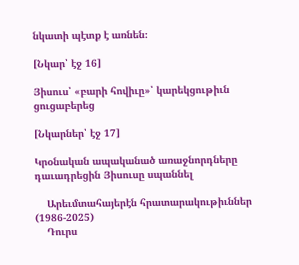նկատի պէտք է առնեն։

[Նկար՝ էջ 16]

Յիսուս՝ «բարի հովիւը»՝ կարեկցութիւն ցուցաբերեց

[Նկարներ՝ էջ 17]

Կրօնական ապականած առաջնորդները դաւադրեցին Յիսուսը սպաննել

    Արեւմտահայերէն հրատարակութիւններ (1986-2025)
    Դուրս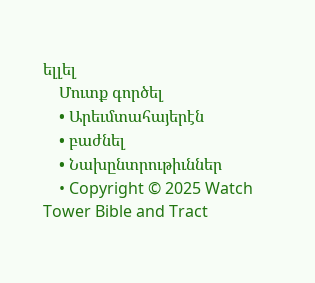ելլել
    Մուտք գործել
    • Արեւմտահայերէն
    • բաժնել
    • Նախընտրութիւններ
    • Copyright © 2025 Watch Tower Bible and Tract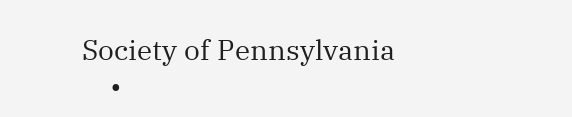Society of Pennsylvania
    •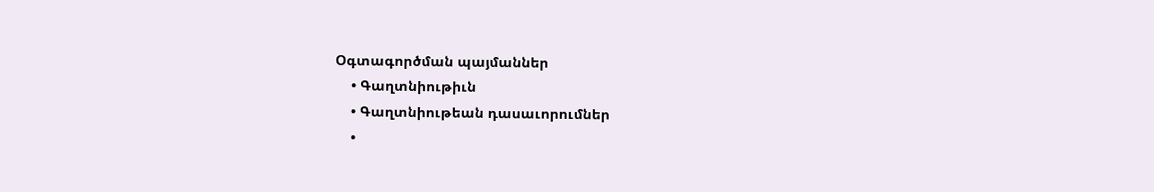Օգտագործման պայմաններ
    • Գաղտնիութիւն
    • Գաղտնիութեան դասաւորումներ
    •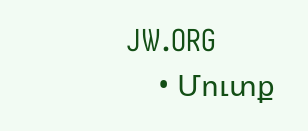JW.ORG
    • Մուտք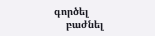գործել
    բաժնել